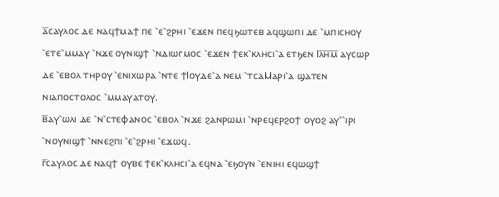ⲁ̅ⲥⲁⲩⲗⲟⲥ ⲇⲉ ⲛⲁϥϯⲙⲁϯ ⲡⲉ ⳿ⲉ⳿ϩⲣⲏⲓ ⳿ⲉϫⲉⲛ ⲡⲉϥϧⲱⲧⲉⲃ ⲁϥϣⲱⲡⲓ ⲇⲉ ⳿ⲙⲡⲓⲥⲏⲟⲩ ⳿ⲉⲧⲉ⳿ⲙⲙⲁⲩ ⳿ⲛϫⲉ ⲟⲩⲛⲓϣϯ ⳿ⲛⲇⲓⲱⲅⲙⲟⲥ ⳿ⲉϫⲉⲛ ϯⲉⲕ⳿ⲕⲗⲏⲥⲓ⳿ⲁ ⲉⲧϧⲉⲛ Ⲓⲗ̅ⲏ̅ⲙ̅ ⲁⲩⲥⲱⲣ ⲇⲉ ⳿ⲉⲃⲟⲗ ⲧⲏⲣⲟⲩ ⳿ⲉⲛⲓⲭⲱⲣⲁ ⳿ⲛⲧⲉ ϯⲒⲟⲩⲇⲉ⳿ⲁ ⲛⲉⲙ ⳿ⲧⲥⲁⲘⲁⲣⲓ⳿ⲁ ϣⲁⲧⲉⲛ ⲛⲓⲁⲡⲟⲥⲧⲟⲗⲟⲥ ⳿ⲙⲙⲁⲩⲁⲧⲟⲩ.
ⲃ̅ⲁⲩ⳿ⲱⲗⲓ ⲇⲉ ⳿ⲛ⳿ⲥⲧⲉⲫⲁⲛⲟⲥ ⳿ⲉⲃⲟⲗ ⳿ⲛϫⲉ ϩⲁⲛⲣⲱⲙⲓ ⳿ⲛⲣⲉϥⲉⲣϩⲟϯ ⲟⲩⲟϩ ⲁⲩ⳿⳿ⲓⲣⲓ ⳿ⲛⲟⲩⲛⲓϣϯ ⳿ⲛⲛⲉϩⲡⲓ ⳿ⲉ⳿ϩⲣⲏⲓ ⳿ⲉϫⲱϥ.
ⲅ̅ⲥⲁⲩⲗⲟⲥ ⲇⲉ ⲛⲁϥϯ ⲟⲩⲃⲉ ϯⲉⲕ⳿ⲕⲗⲏⲥⲓ⳿ⲁ ⲉϥⲛⲁ ⳿ⲉϧⲟⲩⲛ ⳿ⲉⲛⲓⲏⲓ ⲉϥⲱϣϯ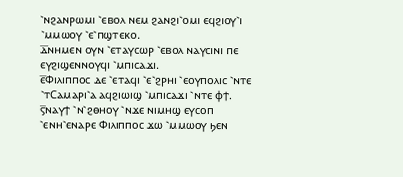⳿ⲛϩⲁⲛⲣⲱⲙⲓ ⳿ⲉⲃⲟⲗ ⲛⲉⲙ ϩⲁⲛϩⲓ⳿ⲟⲙⲓ ⲉϥϩⲓⲟⲩ⳿ⲓ ⳿ⲙⲙⲱⲟⲩ ⳿ⲉ⳿ⲡϣⲧⲉⲕⲟ.
ⲇ̅ⲛⲏⲙⲉⲛ ⲟⲩⲛ ⳿ⲉⲧⲁⲩⲥⲱⲣ ⳿ⲉⲃⲟⲗ ⲛⲁⲩⲥⲓⲛⲓ ⲡⲉ ⲉⲩϩⲓϣⲉⲛⲛⲟⲩϥⲓ ⳿ⲙⲡⲓⲥⲁϫⲓ.
ⲉ̅Ⲫⲓⲗⲓⲡⲡⲟⲥ ⲇⲉ ⳿ⲉⲧⲁϥⲓ ⳿ⲉ⳿ϩⲣⲏⲓ ⳿ⲉⲟⲩⲡⲟⲗⲓⲥ ⳿ⲛⲧⲉ ⳿ⲧⲤⲁⲙⲁⲣⲓ⳿ⲁ ⲁϥϩⲓⲱⲓϣ ⳿ⲙⲡⲓⲥⲁϫⲓ ⳿ⲛⲧⲉ ⲫϯ.
ⲋ̅ⲛⲁⲩϯ ⳿ⲛ⳿ϩⲑⲏⲟⲩ ⳿ⲛϫⲉ ⲛⲓⲙⲏϣ ⲉⲩⲥⲟⲡ ⳿ⲉⲛⲏ⳿ⲉⲛⲁⲣⲉ Ⲫⲓⲗⲓⲡⲡⲟⲥ ϫⲱ ⳿ⲙⲙⲱⲟⲩ ϧⲉⲛ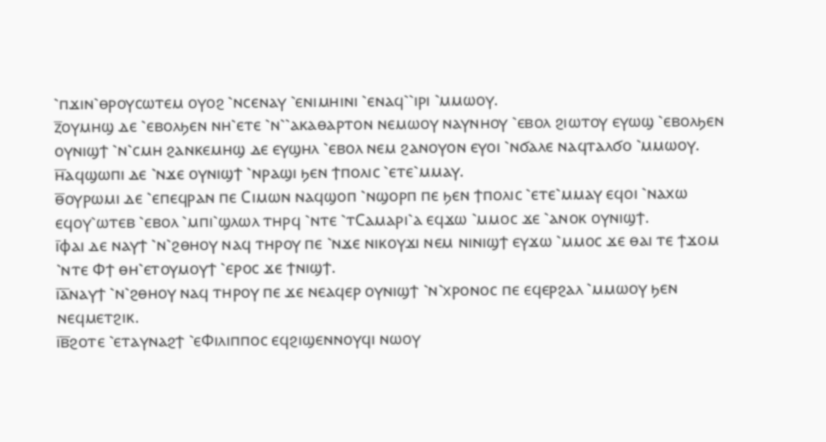⳿ⲡϫⲓⲛ⳿ⲑⲣⲟⲩⲥⲱⲧⲉⲙ ⲟⲩⲟϩ ⳿ⲛⲥⲉⲛⲁⲩ ⳿ⲉⲛⲓⲙⲏⲓⲛⲓ ⳿ⲉⲛⲁϥ⳿⳿ⲓⲣⲓ ⳿ⲙⲙⲱⲟⲩ.
ⲍ̅ⲟⲩⲙⲏϣ ⲇⲉ ⳿ⲉⲃⲟⲗϧⲉⲛ ⲛⲏ⳿ⲉⲧⲉ ⳿ⲛ⳿⳿ⲁⲕⲁⲑⲁⲣⲧⲟⲛ ⲛⲉⲙⲱⲟⲩ ⲛⲁⲩⲛⲏⲟⲩ ⳿ⲉⲃⲟⲗ ϩⲓⲱⲧⲟⲩ ⲉⲩⲱϣ ⳿ⲉⲃⲟⲗϧⲉⲛ ⲟⲩⲛⲓϣϯ ⳿ⲛ⳿ⲥⲙⲏ ϩⲁⲛⲕⲉⲙⲏϣ ⲇⲉ ⲉⲩϣⲏⲗ ⳿ⲉⲃⲟⲗ ⲛⲉⲙ ϩⲁⲛⲟⲩⲟⲛ ⲉⲩⲟⲓ ⳿ⲛϭⲁⲗⲉ ⲛⲁϥⲧⲁⲗϭⲟ ⳿ⲙⲙⲱⲟⲩ.
ⲏ̅ⲁϥϣⲱⲡⲓ ⲇⲉ ⳿ⲛϫⲉ ⲟⲩⲛⲓϣϯ ⳿ⲛⲣⲁϣⲓ ϧⲉⲛ ϯⲡⲟⲗⲓⲥ ⳿ⲉⲧⲉ⳿ⲙⲙⲁⲩ.
ⲑ̅ⲟⲩⲣⲱⲙⲓ ⲇⲉ ⳿ⲉⲡⲉϥⲣⲁⲛ ⲡⲉ Ⲥⲓⲙⲱⲛ ⲛⲁϥϣⲟⲡ ⳿ⲛϣⲟⲣⲡ ⲡⲉ ϧⲉⲛ ϯⲡⲟⲗⲓⲥ ⳿ⲉⲧⲉ⳿ⲙⲙⲁⲩ ⲉϥⲟⲓ ⳿ⲛⲁⲭⲱ ⲉϥⲟⲩ⳿ⲱⲧⲉⲃ ⳿ⲉⲃⲟⲗ ⳿ⲙⲡⲓ⳿ϣⲗⲱⲗ ⲧⲏⲣϥ ⳿ⲛⲧⲉ ⳿ⲧⲤⲁⲙⲁⲣⲓ⳿ⲁ ⲉϥϫⲱ ⳿ⲙⲙⲟⲥ ϫⲉ ⳿ⲁⲛⲟⲕ ⲟⲩⲛⲓϣϯ.
ⲓ̅ⲫⲁⲓ ⲇⲉ ⲛⲁⲩϯ ⳿ⲛ⳿ϩⲑⲏⲟⲩ ⲛⲁϥ ⲧⲏⲣⲟⲩ ⲡⲉ ⳿ⲛϫⲉ ⲛⲓⲕⲟⲩϫⲓ ⲛⲉⲙ ⲛⲓⲛⲓϣϯ ⲉⲩϫⲱ ⳿ⲙⲙⲟⲥ ϫⲉ ⲑⲁⲓ ⲧⲉ ϯϫⲟⲙ ⳿ⲛⲧⲉ Ⲫϯ ⲑⲏ⳿ⲉⲧⲟⲩⲙⲟⲩϯ ⳿ⲉⲣⲟⲥ ϫⲉ ϯⲛⲓϣϯ.
ⲓ̅ⲁ̅ⲛⲁⲩϯ ⳿ⲛ⳿ϩⲑⲏⲟⲩ ⲛⲁϥ ⲧⲏⲣⲟⲩ ⲡⲉ ϫⲉ ⲛⲉⲁϥⲉⲣ ⲟⲩⲛⲓϣϯ ⳿ⲛ⳿ⲭⲣⲟⲛⲟⲥ ⲡⲉ ⲉϥⲉⲣϩⲁⲗ ⳿ⲙⲙⲱⲟⲩ ϧⲉⲛ ⲛⲉϥⲙⲉⲧϩⲓⲕ.
ⲓ̅ⲃ̅ϩⲟⲧⲉ ⳿ⲉⲧⲁⲩⲛⲁϩϯ ⳿ⲉⲪⲓⲗⲓⲡⲡⲟⲥ ⲉϥϩⲓϣⲉⲛⲛⲟⲩϥⲓ ⲛⲱⲟⲩ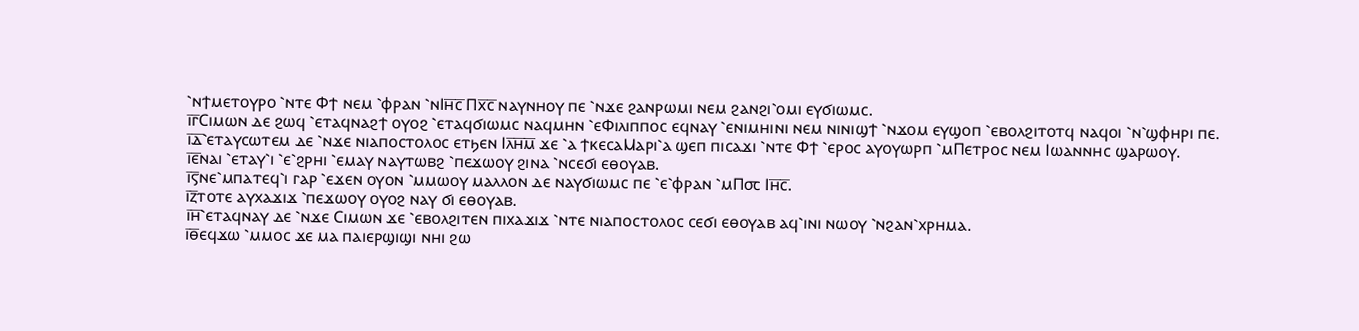⳿ⲛϯⲙⲉⲧⲟⲩⲣⲟ ⳿ⲛⲧⲉ Ⲫϯ ⲛⲉⲙ ⳿ⲫⲣⲁⲛ ⳿ⲛⲒⲏ̅ⲥ̅ Ⲡⲭ̅ⲥ̅ ⲛⲁⲩⲛⲏⲟⲩ ⲡⲉ ⳿ⲛϫⲉ ϩⲁⲛⲣⲱⲙⲓ ⲛⲉⲙ ϩⲁⲛϩⲓ⳿ⲟⲙⲓ ⲉⲩϭⲓⲱⲙⲥ.
ⲓ̅ⲅ̅Ⲥⲓⲙⲱⲛ ⲇⲉ ϩⲱϥ ⳿ⲉⲧⲁϥⲛⲁϩϯ ⲟⲩⲟϩ ⳿ⲉⲧⲁϥϭⲓⲱⲙⲥ ⲛⲁϥⲙⲏⲛ ⳿ⲉⲪⲓⲗⲓⲡⲡⲟⲥ ⲉϥⲛⲁⲩ ⳿ⲉⲛⲓⲙⲏⲓⲛⲓ ⲛⲉⲙ ⲛⲓⲛⲓϣϯ ⳿ⲛϫⲟⲙ ⲉⲩϣⲟⲡ ⳿ⲉⲃⲟⲗϩⲓⲧⲟⲧϥ ⲛⲁϥⲟⲓ ⳿ⲛ⳿ϣⲫⲏⲣⲓ ⲡⲉ.
ⲓ̅ⲇ̅⳿ⲉⲧⲁⲩⲥⲱⲧⲉⲙ ⲇⲉ ⳿ⲛϫⲉ ⲛⲓⲁⲡⲟⲥⲧⲟⲗⲟⲥ ⲉⲧϧⲉⲛ Ⲓⲗ̅ⲏ̅ⲙ̅ ϫⲉ ⳿ⲁ ϯⲕⲉⲥⲁⲘⲁⲣⲓ⳿ⲁ ϣⲉⲡ ⲡⲓⲥⲁϫⲓ ⳿ⲛⲧⲉ Ⲫϯ ⳿ⲉⲣⲟⲥ ⲁⲩⲟⲩⲱⲣⲡ ⳿ⲙⲠⲉⲧⲣⲟⲥ ⲛⲉⲙ Ⲓⲱⲁⲛⲛⲏⲥ ϣⲁⲣⲱⲟⲩ.
ⲓ̅ⲉ̅ⲛⲁⲓ ⳿ⲉⲧⲁⲩ⳿ⲓ ⳿ⲉ⳿ϩⲣⲏⲓ ⳿ⲉⲙⲁⲩ ⲛⲁⲩⲧⲱⲃϩ ⳿ⲡⲉϫⲱⲟⲩ ϩⲓⲛⲁ ⳿ⲛⲥⲉϭⲓ ⲉⲑⲟⲩⲁⲃ.
ⲓ̅ⲋ̅ⲛⲉ⳿ⲙⲡⲁⲧⲉϥ⳿ⲓ ⲅⲁⲣ ⳿ⲉϫⲉⲛ ⲟⲩⲟⲛ ⳿ⲙⲙⲱⲟⲩ ⲙⲁⲗⲗⲟⲛ ⲇⲉ ⲛⲁⲩϭⲓⲱⲙⲥ ⲡⲉ ⳿ⲉ⳿ⲫⲣⲁⲛ ⳿ⲙⲠ⳪ Ⲓⲏ̅ⲥ̅.
ⲓ̅ⲍ̅ⲧⲟⲧⲉ ⲁⲩⲭⲁϫⲓϫ ⳿ⲡⲉϫⲱⲟⲩ ⲟⲩⲟϩ ⲛⲁⲩ ϭⲓ ⲉⲑⲟⲩⲁⲃ.
ⲓ̅ⲏ̅⳿ⲉⲧⲁϥⲛⲁⲩ ⲇⲉ ⳿ⲛϫⲉ Ⲥⲓⲙⲱⲛ ϫⲉ ⳿ⲉⲃⲟⲗϩⲓⲧⲉⲛ ⲡⲓⲭⲁϫⲓϫ ⳿ⲛⲧⲉ ⲛⲓⲁⲡⲟⲥⲧⲟⲗⲟⲥ ⲥⲉϭⲓ ⲉⲑⲟⲩⲁⲃ ⲁϥ⳿ⲓⲛⲓ ⲛⲱⲟⲩ ⳿ⲛϩⲁⲛ⳿ⲭⲣⲏⲙⲁ.
ⲓ̅ⲑ̅ⲉϥϫⲱ ⳿ⲙⲙⲟⲥ ϫⲉ ⲙⲁ ⲡⲁⲓⲉⲣϣⲓϣⲓ ⲛⲏⲓ ϩⲱ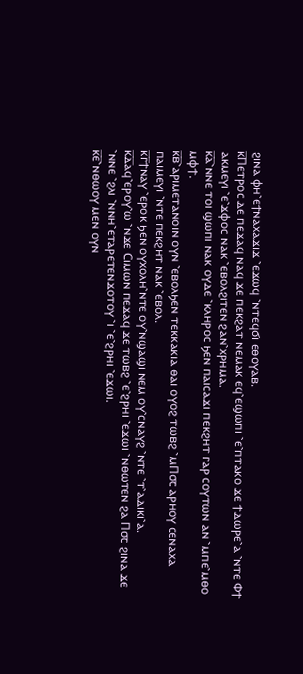ϩⲓⲛⲁ ⲫⲏ⳿ⲉϯⲛⲁⲭⲁϫⲓϫ ⳿ⲉϫⲱϥ ⳿ⲛⲧⲉϥϭⲓ ⲉⲑⲟⲩⲁⲃ.
ⲕ̅Ⲡⲉⲧⲣⲟⲥ ⲇⲉ ⲡⲉϫⲁϥ ⲛⲁϥ ϫⲉ ⲡⲉⲕϩⲁⲧ ⲛⲉⲙⲁⲕ ⲉϥ⳿ⲉϣⲱⲡⲓ ⳿ⲉ⳿ⲡⲧⲁⲕⲟ ϫⲉ ϯⲇⲱⲣⲉ⳿ⲁ ⳿ⲛⲧⲉ Ⲫϯ ⲁⲕⲙⲉⲩⲓ ⳿ⲉ⳿ϫⲫⲟⲥ ⲛⲁⲕ ⳿ⲉⲃⲟⲗϩⲓⲧⲉⲛ ϩⲁⲛ⳿ⲭⲣⲏⲙⲁ.
ⲕ̅ⲁ̅⳿ⲛⲛⲉ ⲧⲟⲓ ϣⲱⲡⲓ ⲛⲁⲕ ⲟⲩⲇⲉ ⳿ⲕⲗⲏⲣⲟⲥ ϧⲉⲛ ⲡⲁⲓⲥⲁϫⲓ ⲡⲉⲕϩⲏⲧ ⲅⲁⲣ ⲥⲟⲩⲧⲱⲛ ⲁⲛ ⳿ⲙⲡⲉ⳿ⲙⲑⲟ ⲙⲫϯ.
ⲕ̅ⲃ̅⳿ⲁⲣⲓⲙⲉⲧⲁⲛⲟⲓⲛ ⲟⲩⲛ ⳿ⲉⲃⲟⲗϧⲉⲛ ⲧⲉⲕⲕⲁⲕⲓⲁ ⲑⲁⲓ ⲟⲩⲟϩ ⲧⲱⲃϩ ⳿ⲙⲠ⳪ ⲁⲣⲏⲟⲩ ⲥⲉⲛⲁⲭⲁ ⲡⲁⲓⲙⲉⲩⲓ ⳿ⲛⲧⲉ ⲡⲉⲕϩⲏⲧ ⲛⲁⲕ ⳿ⲉⲃⲟⲗ.
ⲕ̅ⲅ̅ϯⲛⲁⲩ ⳿ⲉⲣⲟⲕ ϧⲉⲛ ⲟⲩⲭⲟⲗⲏ⳿ⲛⲧⲉ ⲟⲩ⳿ⲛϣⲁϣⲓ ⲛⲉⲙ ⲟⲩ⳿ⲥⲛⲁⲩϩ ⳿ⲛⲧⲉ ⳿ⲧ⳿ⲁⲇⲓⲕⲓ⳿ⲁ.
ⲕ̅ⲇ̅ⲁϥ⳿ⲉⲣⲟⲩ⳿ⲱ ⳿ⲛϫⲉ Ⲥⲓⲙⲱⲛ ⲡⲉϫⲁϥ ϫⲉ ⲧⲱⲃϩ ⳿ⲉ⳿ϩⲣⲏⲓ ⳿ⲉϫⲱⲓ ⳿ⲛⲑⲱⲧⲉⲛ ϩⲁ Ⲡ⳪ ϩⲓⲛⲁ ϫⲉ ⳿ⲛⲛⲉ ⳿ϩⲗⲓ ⳿ⲛⲛⲏ⳿ⲉⲧⲁⲣⲉⲧⲉⲛϫⲟⲧⲟⲩ ⳿ⲓ ⳿ⲉ⳿ϩⲣⲏⲓ ⳿ⲉϫⲱⲓ.
ⲕ̅ⲉ̅⳿ⲛⲑⲱⲟⲩ ⲙⲉⲛ ⲟⲩⲛ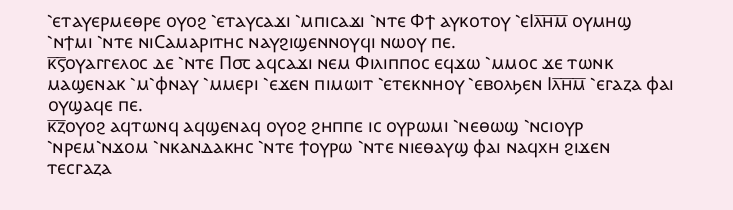⳿ⲉⲧⲁⲩⲉⲣⲙⲉⲑⲣⲉ ⲟⲩⲟϩ ⳿ⲉⲧⲁⲩⲥⲁϫⲓ ⳿ⲙⲡⲓⲥⲁϫⲓ ⳿ⲛⲧⲉ Ⲫϯ ⲁⲩⲕⲟⲧⲟⲩ ⳿ⲉⲒⲗ̅ⲏ̅ⲙ̅ ⲟⲩⲙⲏϣ ⳿ⲛϯⲙⲓ ⳿ⲛⲧⲉ ⲛⲓⲤⲁⲙⲁⲣⲓⲧⲏⲥ ⲛⲁⲩϩⲓϣⲉⲛⲛⲟⲩϥⲓ ⲛⲱⲟⲩ ⲡⲉ.
ⲕ̅ⲋ̅ⲟⲩⲁⲅⲅⲉⲗⲟⲥ ⲇⲉ ⳿ⲛⲧⲉ Ⲡ⳪ ⲁϥⲥⲁϫⲓ ⲛⲉⲙ Ⲫⲓⲗⲓⲡⲡⲟⲥ ⲉϥϫⲱ ⳿ⲙⲙⲟⲥ ϫⲉ ⲧⲱⲛⲕ ⲙⲁϣⲉⲛⲁⲕ ⳿ⲙ⳿ⲫⲛⲁⲩ ⳿ⲙⲙⲉⲣⲓ ⳿ⲉϫⲉⲛ ⲡⲓⲙⲱⲓⲧ ⳿ⲉⲧⲉⲕⲛⲏⲟⲩ ⳿ⲉⲃⲟⲗϧⲉⲛ Ⲓⲗ̅ⲏ̅ⲙ̅ ⳿ⲉⲅⲁⲍⲁ ⲫⲁⲓ ⲟⲩϣⲁϥⲉ ⲡⲉ.
ⲕ̅ⲍ̅ⲟⲩⲟϩ ⲁϥⲧⲱⲛϥ ⲁϥϣⲉⲛⲁϥ ⲟⲩⲟϩ ϩⲏⲡⲡⲉ ⲓⲥ ⲟⲩⲣⲱⲙⲓ ⳿ⲛⲉⲑⲱϣ ⳿ⲛⲥⲓⲟⲩⲣ ⳿ⲛⲣⲉⲙ⳿ⲛϫⲟⲙ ⳿ⲛⲕⲁⲛⲇⲁⲕⲏⲥ ⳿ⲛⲧⲉ ϯⲟⲩⲣⲱ ⳿ⲛⲧⲉ ⲛⲓⲉⲑⲁⲩϣ ⲫⲁⲓ ⲛⲁϥⲭⲏ ϩⲓϫⲉⲛ ⲧⲉⲥⲅⲁⲍⲁ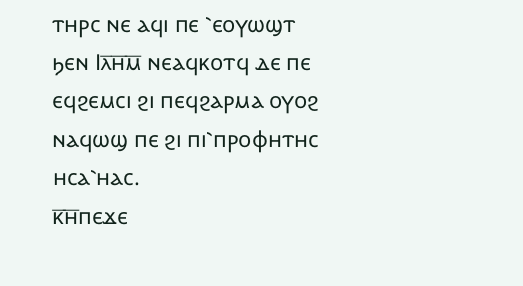ⲧⲏⲣⲥ ⲛⲉ ⲁϥⲓ ⲡⲉ ⳿ⲉⲟⲩⲱϣⲧ ϧⲉⲛ Ⲓⲗ̅ⲏ̅ⲙ̅ ⲛⲉⲁϥⲕⲟⲧϥ ⲇⲉ ⲡⲉ ⲉϥϩⲉⲙⲥⲓ ϩⲓ ⲡⲉϥϩⲁⲣⲙⲁ ⲟⲩⲟϩ ⲛⲁϥⲱϣ ⲡⲉ ϩⲓ ⲡⲓ⳿ⲡⲣⲟⲫⲏⲧⲏⲥ ⲏⲥⲁ⳿ⲏⲁⲥ.
ⲕ̅ⲏ̅ⲡⲉϫⲉ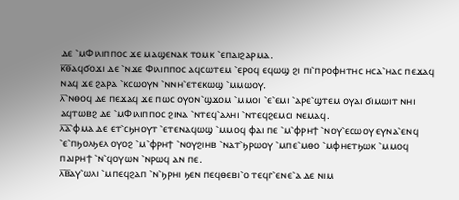ⲇⲉ ⳿ⲙⲪⲓⲗⲓⲡⲡⲟⲥ ϫⲉ ⲙⲁϣⲉⲛⲁⲕ ⲧⲟⲙⲕ ⳿ⲉⲡⲁⲓϩⲁⲣⲙⲁ.
ⲕ̅ⲑ̅ⲁϥϭⲟϫⲓ ⲇⲉ ⳿ⲛϫⲉ Ⲫⲓⲗⲓⲡⲡⲟⲥ ⲁϥⲥⲱⲧⲉⲙ ⳿ⲉⲣⲟϥ ⲉϥⲱϣ ϩⲓ ⲡⲓ⳿ⲡⲣⲟⲫⲏⲧⲏⲥ ⲏⲥⲁ⳿ⲏⲁⲥ ⲡⲉϫⲁϥ ⲛⲁϥ ϫⲉ ϩⲁⲣⲁ ⳿ⲕⲥⲱⲟⲩⲛ ⳿ⲛⲛⲏ⳿ⲉⲧⲉⲕⲱϣ ⳿ⲙⲙⲱⲟⲩ.
ⲗ̅⳿ⲛⲑⲟϥ ⲇⲉ ⲡⲉϫⲁϥ ϫⲉ ⲡⲱⲥ ⲟⲩⲟⲛ⳿ϣϫⲟⲙ ⳿ⲙⲙⲟⲓ ⳿ⲉ⳿ⲉⲙⲓ ⳿ⲁⲣⲉ⳿ϣⲧⲉⲙ ⲟⲩⲁⲓ ϭⲓⲙⲱⲓⲧ ⲛⲏⲓ ⲁϥⲧⲱⲃϩ ⲇⲉ ⳿ⲙⲪⲓⲗⲓⲡⲡⲟⲥ ϩⲓⲛⲁ ⳿ⲛⲧⲉϥ⳿ⲁⲗⲏⲓ ⳿ⲛⲧⲉϥϩⲉⲙⲥⲓ ⲛⲉⲙⲁϥ.
ⲗ̅ⲁ̅⳿ⲫⲙⲁ ⲇⲉ ⲉⲧ⳿ⲥϧⲏⲟⲩⲧ ⳿ⲉⲧⲉⲛⲁϥⲱϣ ⳿ⲙⲙⲟϥ ⲫⲁⲓ ⲡⲉ ⳿ⲙ⳿ⲫⲣⲏϯ ⳿ⲛⲟⲩ⳿ⲉⲥⲱⲟⲩ ⲉⲩⲛⲁ⳿ⲉⲛϥ ⳿ⲉ⳿ⲡϧⲟⲗϧⲉⲗ ⲟⲩⲟϩ ⳿ⲙ⳿ⲫⲣⲏϯ ⳿ⲛⲟⲩϩⲓⲏⲃ ⳿ⲛⲁⲧ⳿ϧⲣⲱⲟⲩ ⳿ⲙⲡⲉ⳿ⲙⲑⲟ ⳿ⲙⲫⲏⲉⲧϧⲱⲕ ⳿ⲙⲙⲟϥ ⲡⲁⲓⲣⲏϯ ⳿ⲛ⳿ϥⲟⲩⲱⲛ ⳿ⲛⲣⲱϥ ⲁⲛ ⲡⲉ.
ⲗ̅ⲃ̅ⲁⲩ⳿ⲱⲗⲓ ⳿ⲙⲡⲉϥϩⲁⲡ ⳿ⲛ⳿ϧⲣⲏⲓ ϧⲉⲛ ⲡⲉϥⲑⲉⲃⲓ⳿ⲟ ⲧⲉϥⲅ⳿ⲉⲛⲉ⳿ⲁ ⲇⲉ ⲛⲓⲙ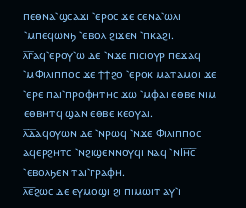ⲡⲉⲑⲛⲁ⳿ϣⲥⲁϫⲓ ⳿ⲉⲣⲟⲥ ϫⲉ ⲥⲉⲛⲁ⳿ⲱⲗⲓ ⳿ⲙⲡⲉϥⲱⲛϧ ⳿ⲉⲃⲟⲗ ϩⲓϫⲉⲛ ⳿ⲡⲕⲁϩⲓ.
ⲗ̅ⲅ̅ⲁϥ⳿ⲉⲣⲟⲩ⳿ⲱ ⲇⲉ ⳿ⲛϫⲉ ⲡⲓⲥⲓⲟⲩⲣ ⲡⲉϫⲁϥ ⳿ⲙⲪⲓⲗⲓⲡⲡⲟⲥ ϫⲉ ϯϯϩⲟ ⳿ⲉⲣⲟⲕ ⲙⲁⲧⲁⲙⲟⲓ ϫⲉ ⳿ⲉⲣⲉ ⲡⲁⲓ⳿ⲡⲣⲟⲫⲏⲧⲏⲥ ϫⲱ ⳿ⲙⲫⲁⲓ ⲉⲑⲃⲉ ⲛⲓⲙ ⲉⲑⲃⲏⲧϥ ϣⲁⲛ ⲉⲑⲃⲉ ⲕⲉⲟⲩⲁⲓ.
ⲗ̅ⲇ̅ⲁϥⲟⲩⲱⲛ ⲇⲉ ⳿ⲛⲣⲱϥ ⳿ⲛϫⲉ Ⲫⲓⲗⲓⲡⲡⲟⲥ ⲁϥⲉⲣϩⲏⲧⲥ ⳿ⲛϩⲓϣⲉⲛⲛⲟⲩϥⲓ ⲛⲁϥ ⳿ⲛⲒⲏ̅ⲥ̅ ⳿ⲉⲃⲟⲗϧⲉⲛ ⲧⲁⲓ⳿ⲅⲣⲁⲫⲏ.
ⲗ̅ⲉ̅ϩⲱⲥ ⲇⲉ ⲉⲩⲙⲟϣⲓ ϩⲓ ⲡⲓⲙⲱⲓⲧ ⲁⲩ⳿ⲓ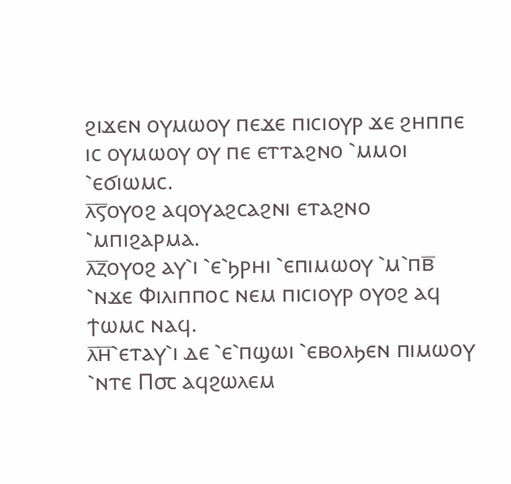ϩⲓϫⲉⲛ ⲟⲩⲙⲱⲟⲩ ⲡⲉϫⲉ ⲡⲓⲥⲓⲟⲩⲣ ϫⲉ ϩⲏⲡⲡⲉ ⲓⲥ ⲟⲩⲙⲱⲟⲩ ⲟⲩ ⲡⲉ ⲉⲧⲧⲁϩⲛⲟ ⳿ⲙⲙⲟⲓ ⳿ⲉϭⲓⲱⲙⲥ.
ⲗ̅ⲋ̅ⲟⲩⲟϩ ⲁϥⲟⲩⲁϩⲥⲁϩⲛⲓ ⲉⲧⲁϩⲛⲟ ⳿ⲙⲡⲓϩⲁⲣⲙⲁ.
ⲗ̅ⲍ̅ⲟⲩⲟϩ ⲁⲩ⳿ⲓ ⳿ⲉ⳿ϧⲣⲏⲓ ⳿ⲉⲡⲓⲙⲱⲟⲩ ⳿ⲙ⳿ⲡⲃ̅ ⳿ⲛϫⲉ Ⲫⲓⲗⲓⲡⲡⲟⲥ ⲛⲉⲙ ⲡⲓⲥⲓⲟⲩⲣ ⲟⲩⲟϩ ⲁϥ ϯⲱⲙⲥ ⲛⲁϥ.
ⲗ̅ⲏ̅⳿ⲉⲧⲁⲩ⳿ⲓ ⲇⲉ ⳿ⲉ⳿ⲡϣⲱⲓ ⳿ⲉⲃⲟⲗϧⲉⲛ ⲡⲓⲙⲱⲟⲩ ⳿ⲛⲧⲉ Ⲡ⳪ ⲁϥϩⲱⲗⲉⲙ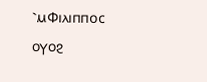⳿ⲙⲪⲓⲗⲓⲡⲡⲟⲥ ⲟⲩⲟϩ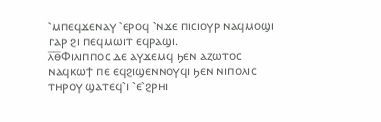⳿ⲙⲡⲉϥϫⲉⲛⲁⲩ ⳿ⲉⲣⲟϥ ⳿ⲛϫⲉ ⲡⲓⲥⲓⲟⲩⲣ ⲛⲁϥⲙⲟϣⲓ ⲅⲁⲣ ϩⲓ ⲡⲉϥⲙⲱⲓⲧ ⲉϥⲣⲁϣⲓ.
ⲗ̅ⲑ̅Ⲫⲓⲗⲓⲡⲡⲟⲥ ⲇⲉ ⲁⲩϫⲉⲙϥ ϧⲉⲛ ⲁⲍⲱⲧⲟⲥ ⲛⲁϥⲕⲱϯ ⲡⲉ ⲉϥϩⲓϣⲉⲛⲛⲟⲩϥⲓ ϧⲉⲛ ⲛⲓⲡⲟⲗⲓⲥ ⲧⲏⲣⲟⲩ ϣⲁⲧⲉϥ⳿ⲓ ⳿ⲉ⳿ϩⲣⲏⲓ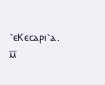⳿ⲉⲔⲉⲥⲁⲣⲓ⳿ⲁ.
ⲙ̅